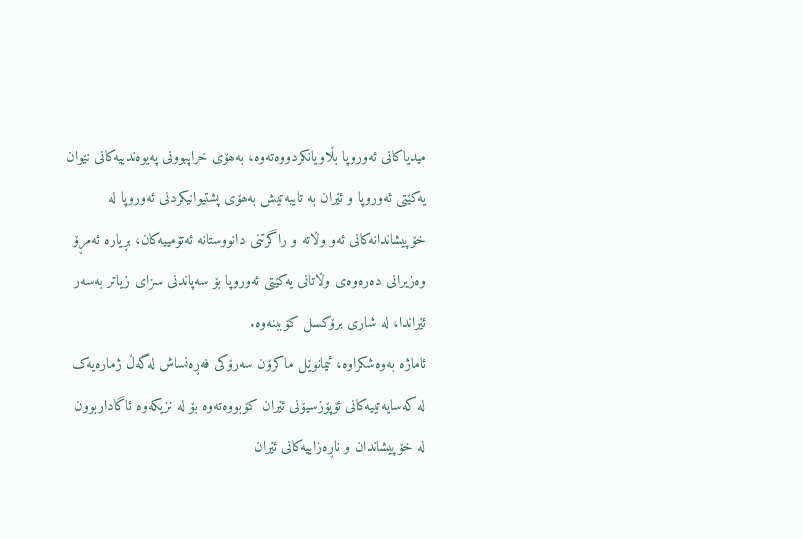میدیاکانی ئەوروپا بڵاویانکردووەتەوە، بەھۆی خراپبوونی پەیوەندییەکانی نێوان یەکێتی ئەوروپا و ئێران بە تایبەتیش بەھۆی پشتیوانیکردنی ئەوروپا لە خۆپیشاندانەکانی ئەو وڵاتە و راگرتنی دانووستانە ئەتۆمییەکان، بڕیارە ئەمڕۆ وەزیرانی دەرەوەی وڵاتانی یەکێتی ئەوروپا بۆ سەپاندنی سزای زیاتر بەسەر ئێراندا، لە شاری برۆکسل کۆببنەوە.
ئاماژە بەوەشکراوە، ئیمانوێل ماکرۆن سەرۆکی فەڕەنساش لەگەڵ ژمارەیەک لە کەسایەتییەکانی ئۆپۆزسیۆنی ئێران کۆبووەتەوە بۆ لە نزیکەوە ئاگاداربوون لە خۆپیشاندان و ناڕەزاییەکانی ئێران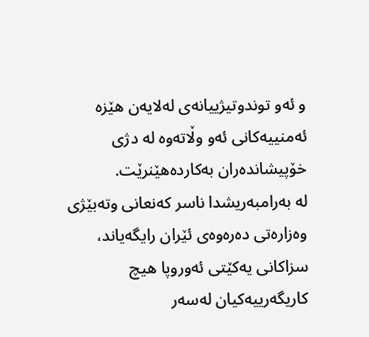و ئەو توندوتیژییانەی لەلایەن ھێزە ئەمنییەکانی ئەو وڵاتەوە لە دژی خۆپیشاندەران بەکاردەھێنرێت.
لە بەرامبەریشدا ناسر کەنعانی وتەبێژی وەزارەتی دەرەوەی ئێران رایگەیاند، سزاکانی یەکێتی ئەوروپا ھیچ کاریگەرییەکیان لەسەر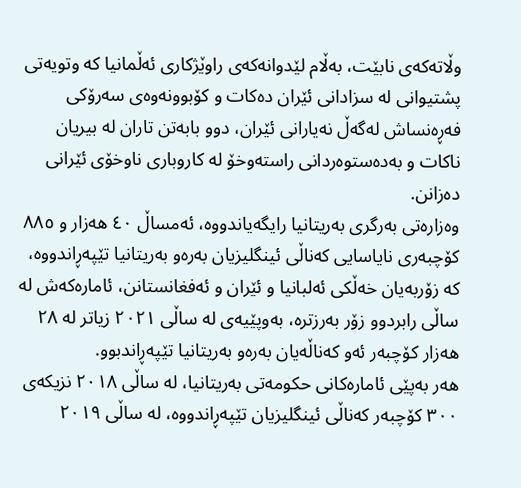وڵاتەکەی نابێت، بەڵام لێدوانەکەی راوێژکاری ئەڵمانیا کە وتویەتی پشتیوانی لە سزادانی ئێران دەکات و کۆبوونەوەی سەرۆکی فەڕەنساش لەگەڵ نەیارانی ئێران، دوو بابەتن تاران لە بیریان ناکات و بەدەستوەردانی راستەوخۆ لە کاروباری ناوخۆی ئێرانی دەزانن.
وەزارەتی بەرگری بەریتانیا رایگەیاندووە، ئەمساڵ ٤٠ ھەزار و ٨٨٥ کۆچبەری نایاسایی کەناڵی ئینگلیزیان بەرەو بەریتانیا تێپەڕاندووە، کە زۆربەیان خەڵکی ئەلبانیا و ئێران و ئەفغانستانن، ئامارەکەش لە ساڵی رابردوو زۆر بەرزترە، بەوپێیەی لە ساڵی ٢٠٢١ زیاتر لە ٢٨ ھەزار کۆچبەر ئەو کەناڵەیان بەرەو بەریتانیا تێپەڕاندبوو.
ھەر بەپێی ئامارەکانی حکومەتی بەریتانیا، لە ساڵی ٢٠١٨ نزیکەی ٣٠٠ کۆچبەر کەناڵی ئینگلیزیان تێپەڕاندووە، لە ساڵی ٢٠١٩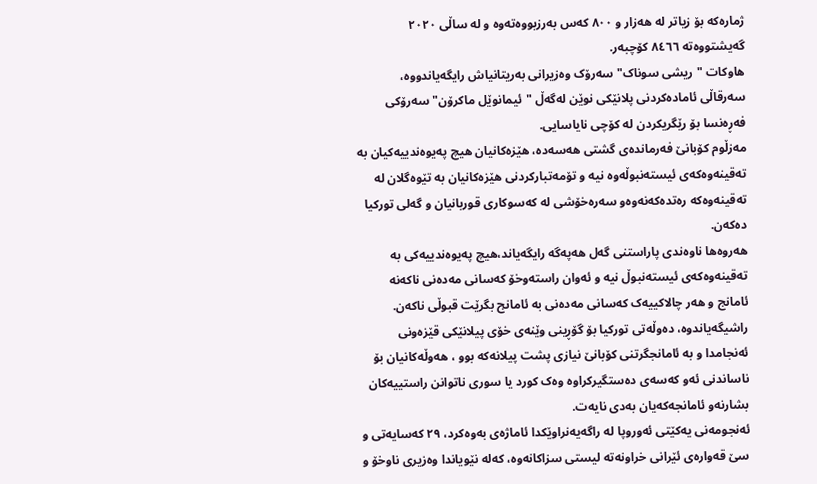ژمارەکە بۆ زیاتر لە ھەزار و ٨٠٠ کەس بەرزبووەتەوە و لە ساڵی ٢٠٢٠ گەیشتووەتە ٨٤٦٦ کۆچبەر.
ھاوکات "ریشی سوناک" سەرۆک وەزیرانی بەریتانیاش رایگەیاندووە، سەرقاڵی ئامادەکردنی پلانێکی نوێن لەگەڵ "ئیمانوێل ماکرۆن" سەرۆکی فەڕەنسا بۆ رێگریکردن لە کۆچی نایاسایی.
مەزڵوم کۆبانێ فەرماندەی گشتی ھەسەدە، ھێزەکانیان ھیچ پەیوەندییەکیان بە تەقینەوەکەی ئیستەنبوڵەوە نیە و تۆمەتبارکردنی ھێزەکانیان بە تێوەگلان لە تەقینەوەکە رەتدەکەنەوەو سەرەخۆشی لە کەسوکاری قوربانیان و گەلی تورکیا دەکەن.
ھەروەھا ناوەندی پاراستنی گەل ھەپەگە رایگەیاند،ھیچ پەیوەندییەکی بە تەقینەوەکەی ئیستەنبوڵ نیە و ئەوان راستەوخۆ کەسانی مەدەنی ناکەنە ئامانج و ھەر چالاکییەک کەسانی مەدەنی بە ئامانج بگرێت قبوڵی ناکەن.
راشیگەیاندوە، دەوڵەتی تورکیا بۆ گۆڕینی وێنەی خۆی پیلانێکی قێزەونی ئەنجامدا و بە ئامانجگرتنی کۆبانێ نیازی پشت پیلانەکە بوو ، ھەوڵەکانیان بۆ ناساندنی ئەو کەسەی دەستگیرکراوە وەک کورد یا سوری ناتوانن راستییەکان بشارنەو ئامانجەکەیان بەدی نایەت.
ئەنجومەنی یەکێتی ئەوروپا لە راگەیەنراوێکدا ئاماژەی بەوەکرد، ٢٩ کەسایەتی و سێ قەوارەی ئێرانی خراونەتە لیستی سزاکانەوە، کەلە نێویاندا وەزیری ناوخۆ و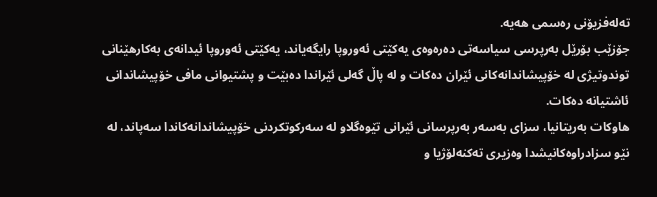تەلەفزیۆنی رەسمی ھەیە.
جۆزێب بۆرێل بەرپرسی سیاسەتی دەرەوەی یەکێتی ئەوروپا رایگەیاند، یەکێتی ئەوروپا ئیدانەی بەکارھێنانی توندوتیژی لە خۆپیشاندانەکانی ئێران دەکات و لە پاڵ گەلی ئێراندا دەبێت و پشتیوانی مافی خۆپیشاندانی ئاشتیانە دەکات.
ھاوکات بەریتانیا، سزای بەسەر بەرپرسانی ئێرانی تێوەگلاو لە سەرکوتکردنی خۆپیشاندانەکاندا سەپاند، لە نێو سزادراوەکانیشدا وەزیری تەکنەلۆژیا و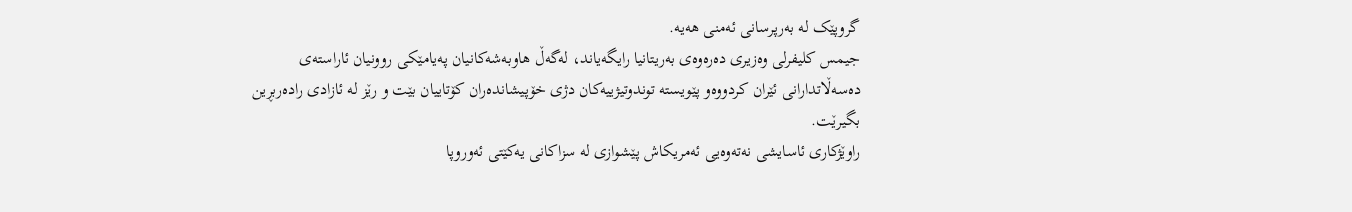گروپێک لە بەرپرسانی ئەمنی ھەیە.
جیمس کلیفرلی وەزیری دەرەوەی بەریتانیا رایگەیاند، لەگەڵ ھاوبەشەکانیان پەیامێکی روونیان ئاراستەی دەسەڵاتدارانی ئێران کردووەو پێویستە توندوتیژییەکان دژی خۆپیشاندەران کۆتاییان بێت و رێز لە ئازادی رادەربڕین بگیرێت.
راوێژکاری ئاسایشی نەتەوەیی ئەمریکاش پێشوازی لە سزاکانی یەکێتی ئەوروپا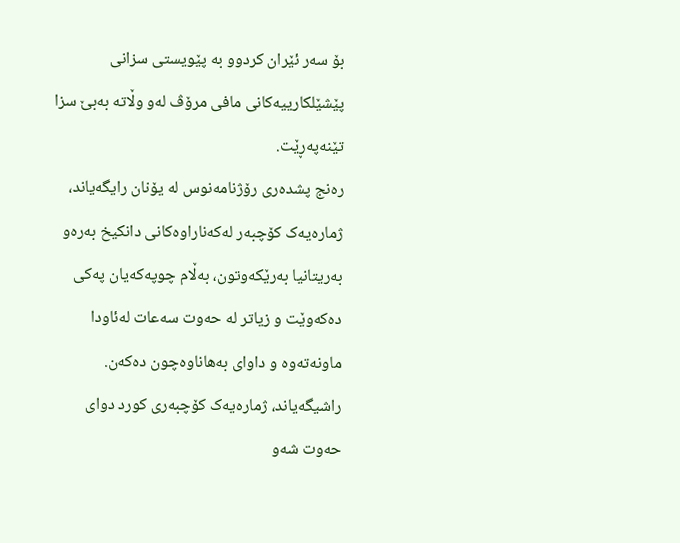بۆ سەر ئێران کردوو بە پێویستی سزانی پێشێلکارییەکانی مافی مرۆڤ لەو وڵاتە بەبێ سزا تێنەپەڕێت.
رەنج پشدەری رۆژنامەنوس لە یۆنان رایگەیاند، ژمارەیەک کۆچبەر لەکەناراوەکانی دانکیخ بەرەو بەریتانیا بەرێکەوتون، بەڵام چوپەکەیان پەکی دەکەوێت و زیاتر لە حەوت سەعات لەئاودا ماونەتەوە و داوای بەھاناوەچون دەکەن.
راشیگەیاند، ژمارەیەک کۆچبەری کورد دوای حەوت شەو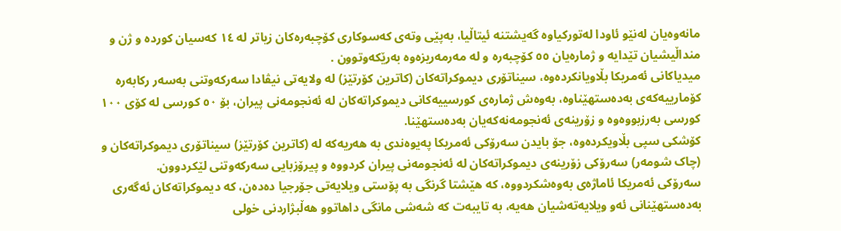مانەوەیان لەنێو ئاودا لەتورکیاوە گەیشتنە ئیتاڵیا، بەپێی وتەی کەسوکاری کۆچبەرەکان زیاتر لە ١٤ کەسیان کوردە و ژن و منداڵیشیان تێدایە و ژمارەیان ٥٥ کۆچبەرە و لە مەرمەریزەوە بەرێکەوتوون .
میدیاکانی ئەمریکا بڵاویانکردەوە، سیناتۆری دیموکراتەکان (کاترین کۆرتێز) لە ولایەتی نیڤادا سەرکەوتنی بەسەر رکابەرە کۆمارییەکەی بەدەستھێناوە، بەوەش ژمارەی کورسییەکانی دیموکراتەکان لە ئەنجومەنی پیران، بۆ ٥٠ کورسی لە کۆی ١٠٠ کورسی بەرزبووەوە و زۆرینەی ئەنجومەنەکەیان بەدەستھێنا.
کۆشکی سپی بڵاویکردەوە، جۆ بایدن سەرۆکی ئەمریکا پەیوەندی بە ھەریەکە لە (کاترین کۆرتێز) سیناتۆری دیموکراتەکان و (چاک شومەر) سەرۆکی زۆرینەی دیموکراتەکان لە ئەنجومەنی پیران کردووە و پیرۆزبایی سەرکەوتنی لێکردوون.
سەرۆکی ئەمریکا ئاماژەی بەوەشکردووە، کە ھێشتا گرنگی بە پۆستی ویلایەتی جۆرجیا دەدەن، کە دیموکراتەکان ئەگەری بەدەستھێنانی ئەو ویلایەتەشیان ھەیە، بە تایبەت کە شەشی مانگی داھاتوو ھەڵبژاردنی خولی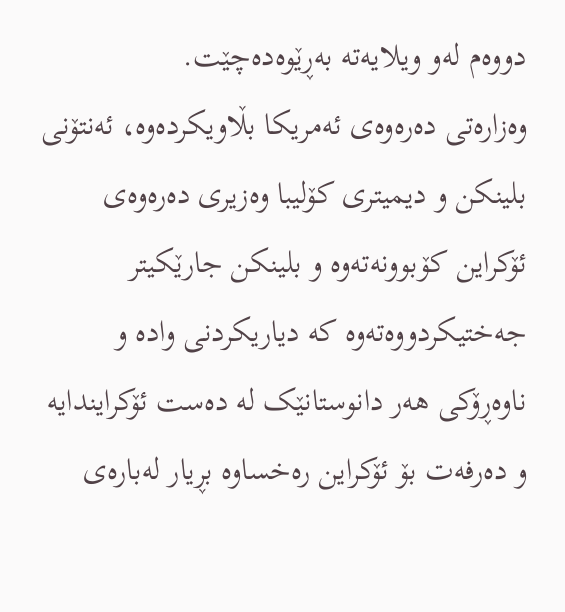دووەم لەو ویلایەتە بەڕێوەدەچێت.
وەزارەتی دەرەوەی ئەمریکا بڵاویکردەوە، ئەنتۆنی بلینکن و دیمیتری کۆلیبا وەزیری دەرەوەی ئۆکراین کۆبوونەتەوە و بلینکن جارێکیتر جەختیکردووەتەوە کە دیاریکردنی وادە و ناوەڕۆکی ھەر دانوستانێک لە دەست ئۆکرایندایە و دەرفەت بۆ ئۆکراین رەخساوە بڕیار لەبارەی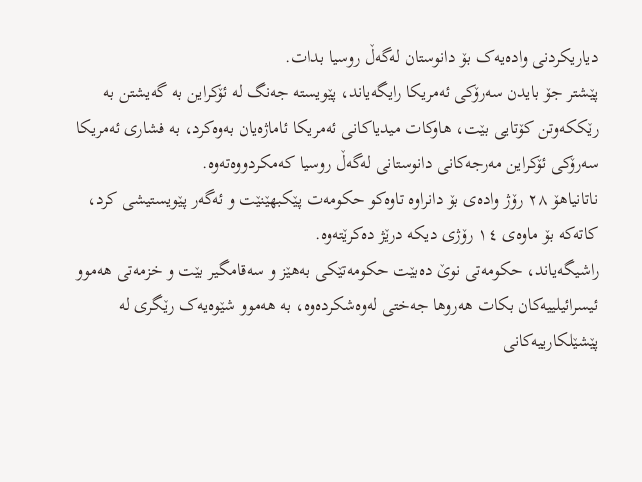دیاریکردنی وادەیەک بۆ دانوستان لەگەڵ روسیا بدات.
پێشتر جۆ بایدن سەرۆکی ئەمریکا رایگەیاند، پێویستە جەنگ لە ئۆکراین بە گەیشتن بە رێککەوتن کۆتایی بێت، ھاوکات میدیاکانی ئەمریکا ئاماژەیان بەوەکرد، بە فشاری ئەمریکا سەرۆکی ئۆکراین مەرجەکانی دانوستانی لەگەڵ روسیا کەمکردووەتەوە.
ناتانیاھۆ ٢٨ رۆژ وادەی بۆ دانراوە تاوەکو حکومەت پێکبھێنێت و ئەگەر پێویستیشی کرد، کاتەکە بۆ ماوەی ١٤ رۆژی دیکە درێژ دەکرێتەوە.
راشیگەیاند، حکومەتی نوێ دەبێت حکومەتێکی بەھێز و سەقامگیر بێت و خزمەتی ھەموو ئیسرائیلییەکان بکات ھەروھا جەختی لەوەشکردەوە، بە ھەموو شێوەیەک رێگری لە پێشێلکارییەکانی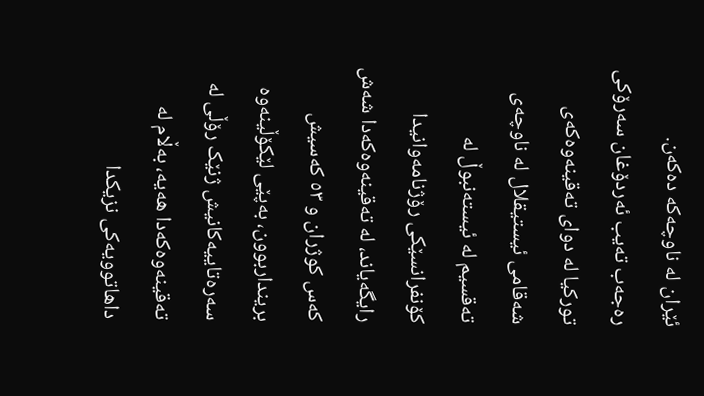ئێران لە ناوچەکە دەکەن.
رەجەب تەیب ئەردۆغان سەرۆکی تورکیا لە دوای تەقینەوەکەی شەقامی ئیستیقلال لە ناوچەی تەقسیم لە ئیستەنبوڵ لە کۆنفرانسێکی رۆژنامەوانیدا رایگەیاند، لە تەقینەوەکەدا شەش کەس کوژران و ٥٣ کەسیش برینداربوون، بەپێی لێکۆڵینەوە سەرەتاییەکانیش ژنێک رۆڵی لە تەقینەوەکەدا ھەیە، بەڵام لە داھاتوویەکی نزیکدا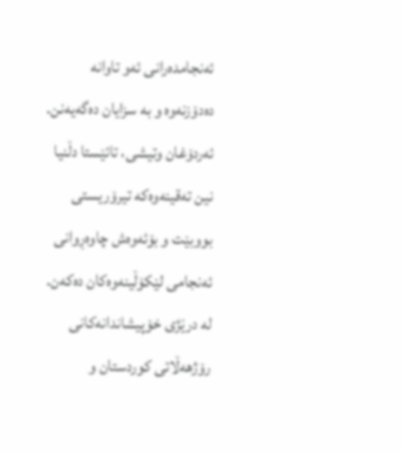ئەنجامدەرانی ئەو تاوانە دەدۆزنەوە و بە سزایان دەگەیەنن.
ئەردۆغان وتیشی، تائێستا دڵنیا نین تەقینەوەکە تیرۆریستی بووبێت و بۆئەوەش چاوەڕوانی ئەنجامی لێکۆڵینەوەکان دەکەن.
لە درێژی خۆپیشاندانەکانی رۆژھەڵاتی کوردستان و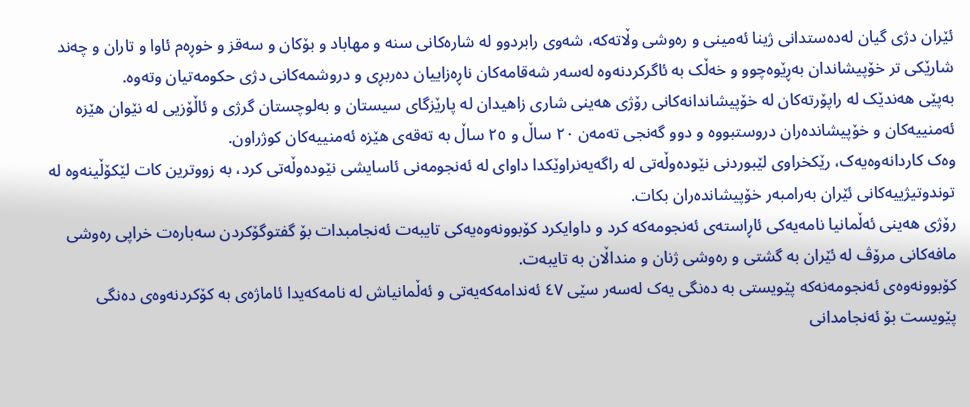ئێران دژی گیان لەدەستدانی ژینا ئەمینی و رەوشی وڵاتەکە، شەوی رابردوو لە شارەکانی سنە و مھاباد و بۆکان و سەقز و خوڕەم ئاوا و تاران و چەند شارێکی تر خۆپیشاندان بەڕێوەچوو و خەڵک بە ئاگرکردنەوە لەسەر شەقامەکان ناڕەزاییان دەربڕی و دروشمەکانی دژی حکومەتیان وتەوە.
بەپێی ھەندێک لە راپۆرتەکان لە خۆپیشاندانەکانی رۆژی ھەینی شاری زاھیدان لە پارێزگای سیستان و بەلوچستان گرژی و ئاڵۆزیی لە نێوان ھێزە ئەمنییەکان و خۆپیشاندەران دروستبووە و دوو گەنجی تەمەن ٢٠ ساڵ و ٢٥ ساڵ بە تەقەی ھێزە ئەمنییەکان کوژراون.
وەک کاردانەوەیەک، رێکخراوی لێبوردنی نێودەوڵەتی لە راگەیەنراوێکدا داوای لە ئەنجومەنی ئاسایشی نێودەوڵەتی کرد، بە زووترین کات لێکۆڵینەوە لە توندوتیژییەکانی ئێران بەرامبەر خۆپیشاندەران بکات.
رۆژی ھەینی ئەڵمانیا نامەیەکی ئاڕاستەی ئەنجومەکە کرد و داوایکرد کۆبوونەوەیەکی تایبەت ئەنجامبدات بۆ گفتوگۆکردن سەبارەت خراپی رەوشی مافەکانی مرۆڤ لە ئێران بە گشتی و رەوشی ژنان و منداڵان بە تایبەت.
کۆبوونەوەی ئەنجومەنەکە پێویستی بە دەنگی یەک لەسەر سێی ٤٧ ئەندامەکەیەتی و ئەڵمانیاش لە نامەکەیدا ئاماژەی بە کۆکردنەوەی دەنگی پێویست بۆ ئەنجامدانی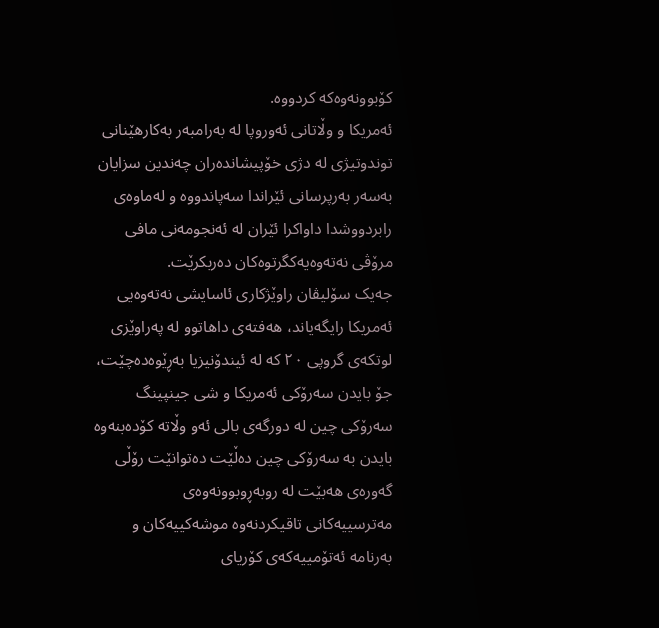کۆبوونەوەکە کردووە.
ئەمریکا و وڵاتانی ئەوروپا لە بەرامبەر بەکارھێنانی توندوتیژی لە دژی خۆپیشاندەران چەندین سزایان بەسەر بەرپرسانی ئێراندا سەپاندووە و لەماوەی رابردووشدا داواکرا ئێران لە ئەنجومەنی مافی مرۆڤی نەتەوەیەکگرتوەکان دەربکرێت.
جەیک سۆلیڤان راوێژکاری ئاسایشی نەتەوەیی ئەمریکا رایگەیاند، ھەفتەی داھاتوو لە پەراوێزی لوتکەی گروپی ٢٠ کە لە ئیندۆنیزیا بەڕێوەدەچێت، جۆ بایدن سەرۆکی ئەمریکا و شی جینپینگ سەرۆکی چین لە دورگەی بالی ئەو وڵاتە کۆدەبنەوە بایدن بە سەرۆکی چین دەڵێت دەتوانێت رۆڵی گەورەی ھەبێت لە روبەڕوبوونەوەی مەترسییەکانی تاقیکردنەوە موشەکییەکان و بەرنامە ئەتۆمییەکەی کۆریای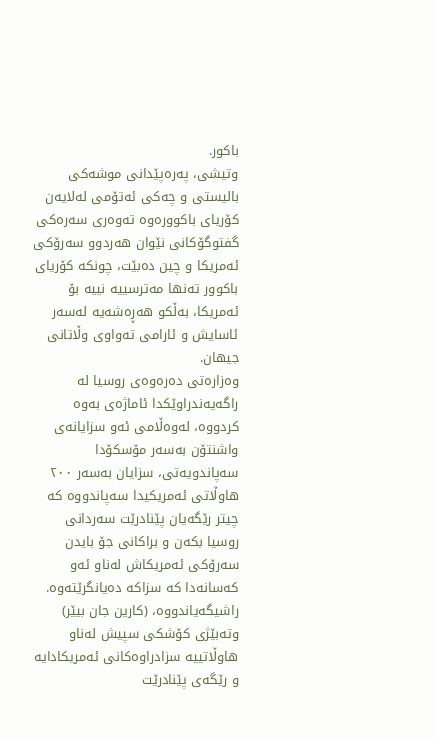باکور.
وتیشی، پەرەپێدانی موشەکی بالیستی و چەکی ئەتۆمی لەلایەن کۆریای باکوورەوە تەوەری سەرەکی گفتوگۆکانی نێوان ھەردوو سەرۆکی ئەمریکا و چین دەبێت، چونکە کۆریای باکوور تەنھا مەترسییە نییە بۆ ئەمریکا، بەڵکو ھەڕەشەیە لەسەر ئاسایش و ئارامی تەواوی وڵاتانی جیھان.
وەزارەتی دەرەوەی روسیا لە راگەیەندراوێکدا ئاماژەی بەوە کردووە، لەوەڵامی ئەو سزایانەی واشنتۆن بەسەر مۆسکۆدا سەپاندویەتی، سزایان بەسەر ٢٠٠ ھاوڵاتی ئەمریکیدا سەپاندووە کە چیتر رێگەیان پێنادرێت سەردانی روسیا بکەن و براکانی جۆ بایدن سەرۆکی ئەمریکاش لەناو ئەو کەسانەدا کە سزاکە دەیانگرێتەوە.
راشیگەیاندووە، (کارین جان بیێر) وتەبێژی کۆشکی سپیش لەناو ھاوڵاتییە سزادراوەکانی ئەمریکادایە و رێگەی پێنادرێت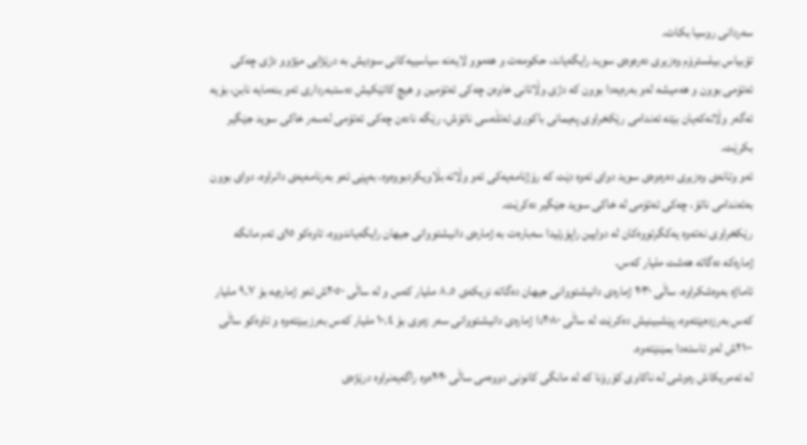سەردانی روسیا بکات.
تۆبیاس بیلسترۆم وەزیری دەرەوەی سوید رایگەیاند، حکومەت و ھەموو لایەنە سیاسییەکانی سودیش بە درێژایی مێژوو دژی چەکی ئەتۆمی بوون و ھەمیشە لەو بەرەیەدا بوون کە دژی وڵاتانی خاوەن چەکی ئەتۆمین و ھیچ کاتێکیش دەستبەرداری ئەو بنەمایە نابن، بۆیە ئەگەر وڵاتەکەیان بێتە ئەندامی رێکخراوی پەیمانی باکوری ئەتڵەسی ناتۆش، رێگە نادەن چەکی ئەتۆمی لەسەر خاکی سوید جێگیر بکرێت.
ئەو وتانەی وەزیری دەرەوەی سوید دوای ئەوە دێت کە رۆژنامەیەکی ئەو وڵاتە بڵاویکردبووەوە، بەپێی ئەو بەرنامەیەی دانراوە، دوای بوون بەئەندامی ناتۆ، چەکی ئەتۆمی لە خاکی سوید جێگیر دەکرێت.
رێکخراوی نەتەوە یەکگرتووەکان لە دوایین راپۆرتیدا سەبارەت بە ژمارەی دانیشتووانی جیھان رایگەیاندووە، تاوەکو ١٥ی ئەم مانگە ژمارەکە دەگاتە ھەشت ملیار کەس.
ئاماژە بەوەشکراوە، ساڵی ٢٠٣٠ ژمارەی دانیشتووانی جیھان دەگاتە نزیکەی ٨.٥ ملیار کەس و لە ساڵی ٢٠٥٠ش ئەو ژمارەیە بۆ ٩.٧ ملیار کەس بەرزدەبێتەوە، پێشبینیش دەکرێت لە ساڵی ٢٠٨٠دا ژمارەی دانیشتووانی سەر زەوی بۆ ١٠.٤ ملیار کەس بەرزببێتەوە و تاوەکو ساڵی ٢١٠٠ش لەو ئاستەدا بمێنێتەوە.
لە ئەمریکاش رەوشی لە ناکاوی کۆرۆنا کە لە مانگی کانونی دووەمی ساڵی ٢٠٢٠ەوە راگەیەنراوە درێژەی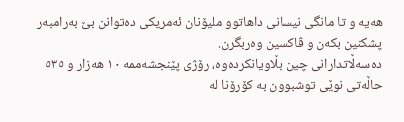ھەیە و تا مانگی نیسانی داھاتوو ملیۆنان ئەمریکی دەتوانن بێ بەرامبەر پشکنین بکەن و ڤاکسین وەربگرن.
دەسەڵاتدارانی چین بڵاویانکردەوە، رۆژی پێنجشەممە ١٠ ھەزار و ٥٣٥ حاڵەتی نوێی توشبوون بە کۆرۆنا لە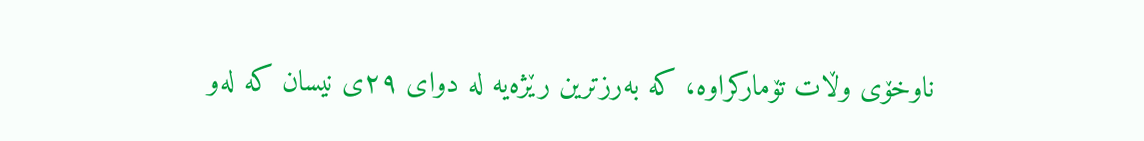ناوخۆی وڵات تۆمارکراوە، کە بەرزترین رێژەیە لە دوای ٢٩ی نیسان کە لەو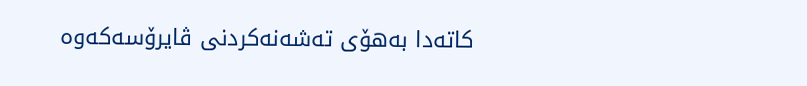کاتەدا بەھۆی تەشەنەکردنی ڤایرۆسەکەوە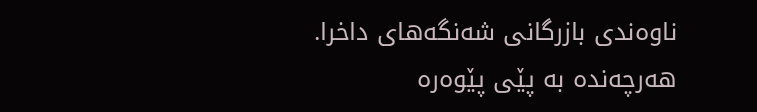ناوەندی بازرگانی شەنگەھای داخرا.
ھەرچەندە بە پێی پێوەرە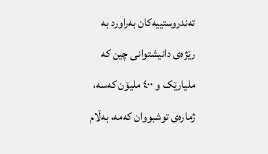تەندروستییەکان بەراورد بە رێژەی دانیشتوانی چین کە ملیارێک و ٤٠٠ ملیۆن کەسە، ژمارەی توشبووان کەمە، بەڵام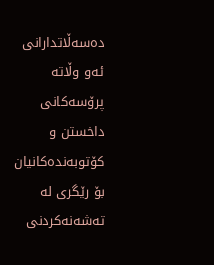دەسەڵاتدارانی ئەو وڵاتە پرۆسەکانی داخستن و کۆتوبەندەکانیان بۆ رێگری لە تەشەنەکردنی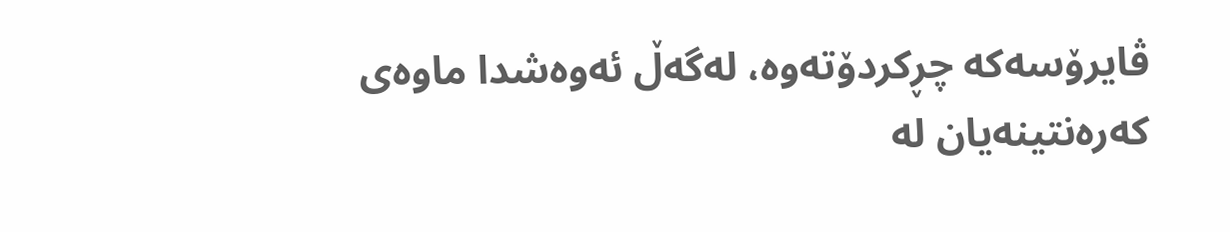ڤایرۆسەکە چڕکردۆتەوە، لەگەڵ ئەوەشدا ماوەی کەرەنتینەیان لە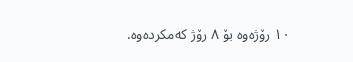١٠ رۆژەوە بۆ ٨ رۆژ کەمکردەوە.